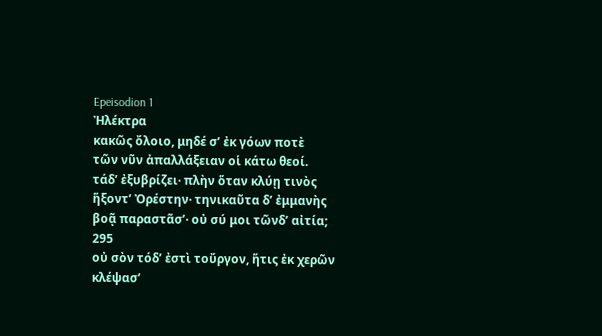Epeisodion 1
Ἠλέκτρα
κακῶς ὄλοιο, μηδέ σʼ ἐκ γόων ποτὲ
τῶν νῦν ἀπαλλάξειαν οἱ κάτω θεοί.
τάδʼ ἐξυβρίζει· πλὴν ὅταν κλύῃ τινὸς
ἥξοντʼ Ὀρέστην· τηνικαῦτα δʼ ἐμμανὴς
βοᾷ παραστᾶσʼ· οὐ σύ μοι τῶνδʼ αἰτία;
295
οὐ σὸν τόδʼ ἐστὶ τοὔργον, ἥτις ἐκ χερῶν
κλέψασʼ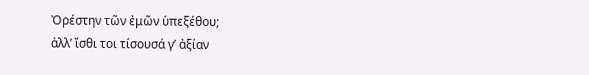Ὀρέστην τῶν ἐμῶν ὑπεξέθου;
ἀλλʼ ἴσθι τοι τίσουσά γʼ ἀξίαν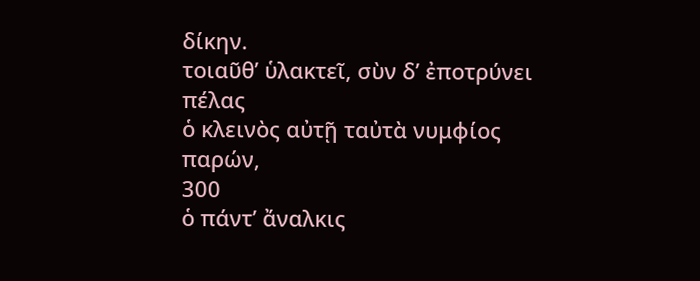δίκην.
τοιαῦθʼ ὑλακτεῖ, σὺν δʼ ἐποτρύνει πέλας
ὁ κλεινὸς αὐτῇ ταὐτὰ νυμφίος παρών,
300
ὁ πάντʼ ἄναλκις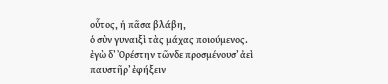οὗτος, ἡ πᾶσα βλάβη,
ὁ σὺν γυναιξὶ τὰς μάχας ποιούμενος.
ἐγὼ δʼ Ὀρέστην τῶνδε προσμένουσʼ ἀεὶ
παυστῆρʼ ἐφήξειν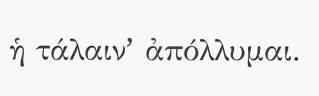ἡ τάλαινʼ ἀπόλλυμαι.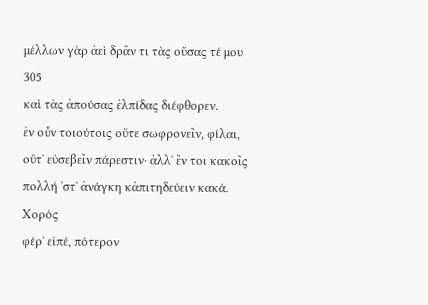μέλλων γὰρ ἀεὶ δρᾶν τι τὰς οὔσας τέ μου
305
καὶ τὰς ἀπούσας ἐλπίδας διέφθορεν.
ἐν οὖν τοιούτοις οὔτε σωφρονεῖν, φίλαι,
οὔτʼ εὐσεβεῖν πάρεστιν· ἀλλʼ ἔν τοι κακοῖς
πολλή ʼστʼ ἀνάγκη κἀπιτηδεύειν κακά.
Χορός
φέρʼ εἰπέ, πότερον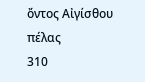ὄντος Αἰγίσθου πέλας
310